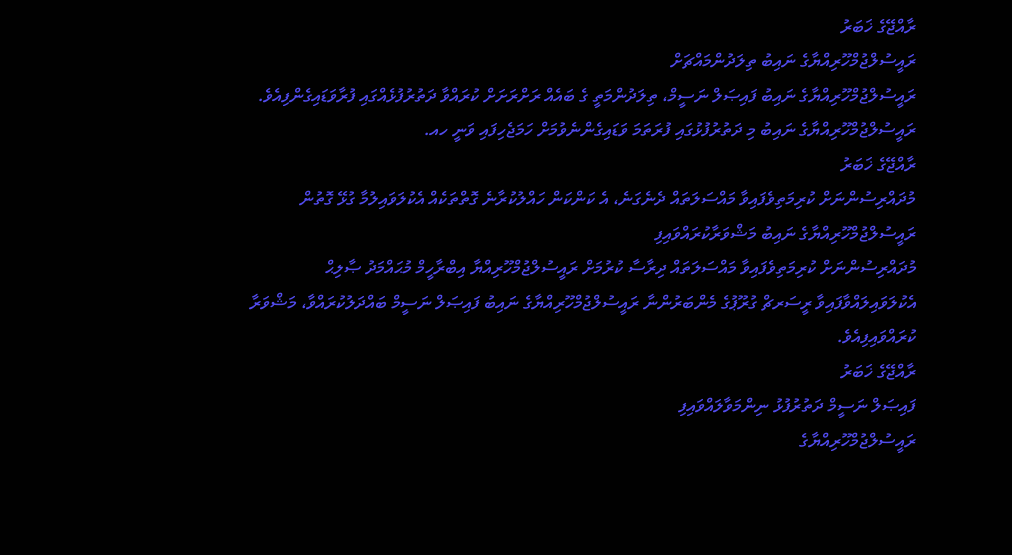ރާއްޖޭގެ ޚަބަރު
ރައީސުލްޖުމްހޫރިއްޔާގެ ނައިބު ތިލަދުންމައްޗަށް
ރައީސުލްޖުމްހޫރިއްޔާގެ ނައިބު ފައިޞަލް ނަސީމް، ތިލަދުންމަތީ ގެ ބައެއް ރަށްރަށަށް ކުރައްވާ ދަތުރުފުޅެއްގައި ފުރާވަޑައިގެންފިއެވެ. ރައީސުލްޖުމްހޫރިއްޔާގެ ނައިބު މި ދަތުރުފުޅުގައި ފުރަތަމަ ވަޑައިގެންނެވުމަށް ހަމަޖެހިފައި ވަނީ ހއ.
ރާއްޖޭގެ ޚަބަރު
މުދައްރިސުންނަށް ކުރިމަތިވެފައިވާ މައްސަލަތައް ދެނެގަނެ، އެ ކަންކަން ހައްލުކުރާނެ ގޮތްތަކެއް އެކުލަވައިލުމާ ގުޅޭ ގޮތުން ރައީސުލްޖުމްހޫރިއްޔާގެ ނައިބު މަޝްވަރާކުރައްވައިފި
މުދައްރިސުންނަށް ކުރިމަތިވެފައިވާ މައްސަލަތައް ދިރާސާ ކުރުމަށް ރައީސުލްޖުމްހޫރިއްޔާ އިބްރާހީމް މުޙައްމަދު ޞާލިޙް އެކުލަވައިލައްވާފައިވާ ރީސަރޗް ގުރޫޕުގެ މެންބަރުންނާ ރައީސުލްޖުމްހޫރިއްޔާގެ ނައިބު ފައިޞަލް ނަސީމް ބައްދަލުކުރައްވާ، މަޝްވަރާ ކުރައްވައިފިއެވެ.
ރާއްޖޭގެ ޚަބަރު
ފައިޞަލް ނަސީމް ދަތުރުފުޅު ނިންމަވާލައްވައިފި
ރައީސުލްޖުމްހޫރިއްޔާގެ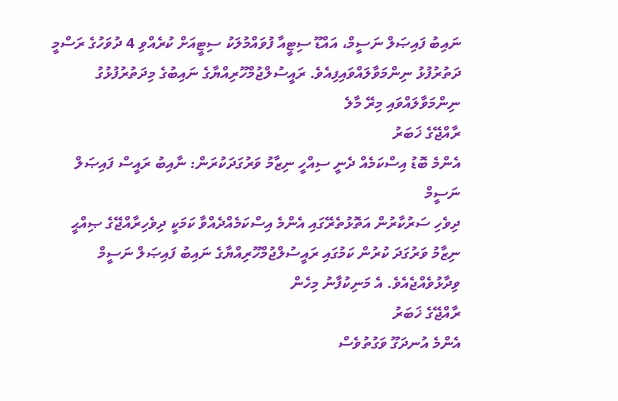ނައިބު ފައިޞަލް ނަސީމް، އައްޑޫ ސިޓީއާ ފުވައްމުލަކު ސިޓީއަށް ކުރެއްވި 4 ދުވަހުގެ ރަސްމީ ދަތުރުފުޅު ނިންމަވާލައްވައިފިއެވެ. ރައީސުލްޖުމްހޫރިއްޔާގެ ނައިބުގެ މިދަތުރުފުޅުގު ނިންމަވާލައްވައި މިރޭ މާލެ
ރާއްޖޭގެ ޚަބަރު
އެންމެ ބޮޑު އިސްކަމެއް ދެނީ ސިއްހީ ނިޒާމު ވަރުގަދަކުރަން: ނާއިބު ރައީސް ފައިޞަލް ނަސީމް
ދިވެހި ސަރުކާރުން އަތޮޅުތެރޭގައި އެންމެ އިސްކަމެއްދެއްވާ ކަމަކީ ދިވެހިރާއްޖޭގެ ޞިއްޙީ ނިޒާމު ވަރުގަދަ ކުރުން ކަމުގައި ރައީސުލްޖުމްހޫރިއްޔާގެ ނައިބު ފައިޞަލް ނަސީމް ވިދާޅުވެއްޖެއެވެ. އެ މަނިކުފާނު މިހެން
ރާއްޖޭގެ ޚަބަރު
އެންމެ އުނދަގޫ ވަގުތުވެސް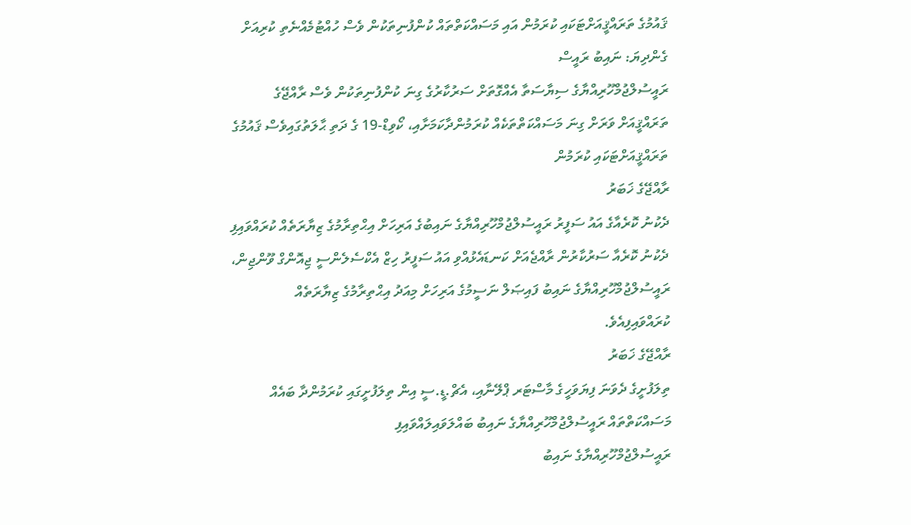ޤައުމުގެ ތަރައްޤީއަށްޓަކައި ކުރަމުން އައި މަސައްކަތްތައް ކުންފުނިތަކުން ވެސް ހުއްޓުމެއްނެތި ކުރިއަށް ގެންދިޔަ: ނައިބު ރައީސް
ރައީސުލްޖުމްހޫރިއްޔާގެ ސިޔާސަތާ އެއްގޮތަށް ސަރުކާރުގެ ގިނަ ކުންފުނިތަކުން ވެސް ރާއްޖޭގެ ތަރައްޤީއަށް ވަރަށް ގިނަ މަސައްކަތްތަކެއް ކުރަމުންދާކަމަށާއި، ކޯވިޑް-19 ގެ ދަތި ޙާލަތުގައިވެސް ޤައުމުގެ ތަރައްޤީއަށްޓަކައި ކުރަމުން
ރާއްޖޭގެ ޚަބަރު
ދެކުނު ކޮރެއާގެ އައު ސަފީރު ރައީސުލްޖުމްހޫރިއްޔާގެ ނައިބުގެ އަރިހަށް އިޙްތިރާމުގެ ޒިޔާރަތެއް ކުރައްވައިފި
ދެކުނު ކޮރެއާ ސަރުކާރުން ރާއްޖެއަށް ކަނޑައެޅުއްވި އައު ސަފީރު ހިޒް އެކްސެލެންސީ ޖިއޮންގް ވޫންޖިން، ރައީސުލްޖުމްހޫރިއްޔާގެ ނައިބު ފައިޞަލް ނަސީމުގެ އަރިހަށް މިއަދު އިޙްތިރާމުގެ ޒިޔާރަތެއް ކުރައްވައިފިއެވެ.
ރާއްޖޭގެ ޚަބަރު
ތިލަފުށީގެ ދެވަނަ ފިޔަވަހީގެ މާސްޓަރ ޕްލޭނާއި، އެޗް.ޑީ.ސީ އިން ތިލަފުށީގައި ކުރަމުންދާ ބައެއް މަސައްކަތްތައް ރައީސުލްޖުމްހޫރިއްޔާގެ ނައިބު ބައްލަވައިލައްވައިފި
ރައީސުލްޖުމްހޫރިއްޔާގެ ނައިބު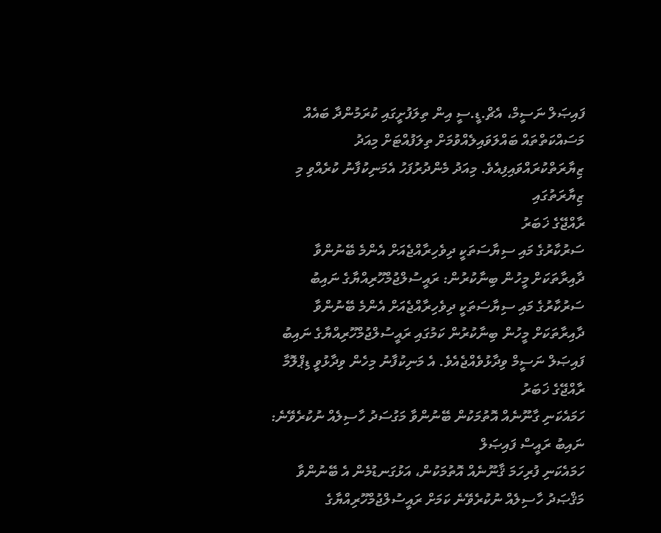ފައިޞަލް ނަސީމް، އެޗް.ޑީ.ސީ އިން ތިލަފުށީގައި ކުރަމުންދާ ބައެއް މަސައްކަތްތައް ބައްލަވައިލެއްވުމަށް ތިލަފުއްޓަށް މިއަދު ޒިޔާރަތްކުރައްވައިފިއެވެ. މިއަދު މެންދުރުފަހު އެމަނިކުފާނު ކުރެއްވި މި ޒިޔާރަތުގައި
ރާއްޖޭގެ ޚަބަރު
ސަރުކާރުގެ މައި ސިޔާސަތަކީ ދިވެހިރާއްޖެއަށް އެންމެ ބޭނުންވާ ދާއިރާތަކަށް މީހުން ބިނާކުރުން: ރައީސުލްޖުމްހޫރިއްޔާގެ ނައިބު
ސަރުކާރުގެ މައި ސިޔާސަތަކީ ދިވެހިރާއްޖެއަށް އެންމެ ބޭނުންވާ ދާއިރާތަކަށް މީހުން ބިނާކުރުން ކަމުގައި ރައީސުލްޖުމްހޫރިއްޔާގެ ނައިބު ފައިޞަލް ނަސީމް ވިދާޅުވެއްޖެއެވެ. އެ މަނިކުފާނު މިހެން ވިދާޅުވީ ޑިޕްލޮމާ
ރާއްޖޭގެ ޚަބަރު
ހަމައެކަނި ގާނޫނެއް އޮތުމަކުން ބޭނުންވާ މަގުސަދު ހާސިލެއް ނުކުރެވޭނެ: ނައިބު ރައީސް ފައިޞަލް
ހަމައެކަނި ފުރިހަމަ ޤާނޫނެއް އޮތުމަކުން، އަޅުގަނޑުމެން އެ ބޭނުންވާ މަޤްޞަދު ހާސިލެއް ނުކުރެވޭނެ ކަމަށް ރައީސުލްޖުމްހޫރިއްޔާގެ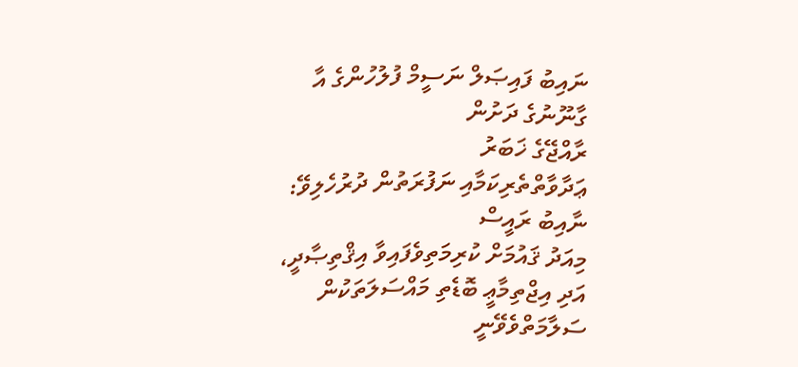ނައިބު ފައިޞަލް ނަސީމް ފުލުހުންގެ އާ ގާނޫނުގެ ދަށުން
ރާއްޖޭގެ ޚަބަރު
ޢަދާވާތްތެރިކަމާއި ނަފުރަތުން ދުރުހެލިވޭ: ނާއިބު ރައީސް
މިއަދު ޤައުމަށް ކުރިމަތިވެފައިވާ އިޤްތިޞާދީ، އަދި އިޖްތިމާޢީ ބޮޑެތި މައްސަލަތަކުން ސަލާމަތްވެވޭނީ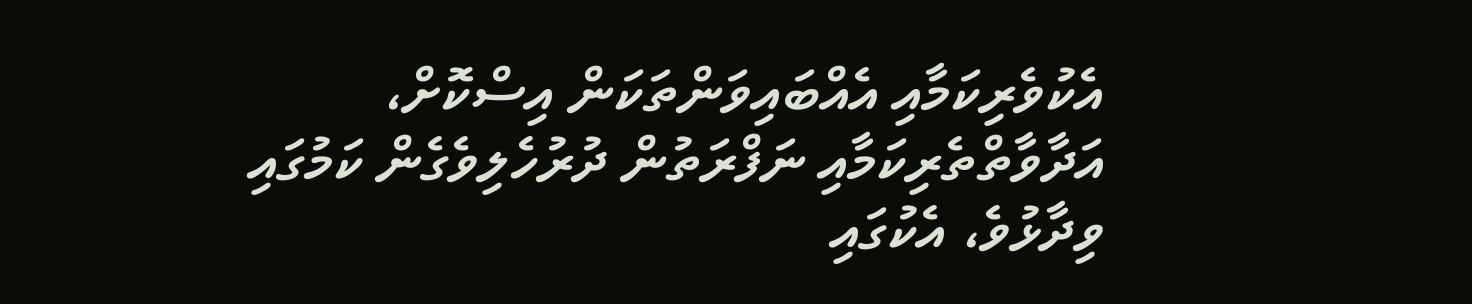އެކުވެރިކަމާއި އެއްބައިވަންތަކަން އިސްކޮށް، އަދާވާތްތެރިކަމާއި ނަފްރަތުން ދުރުހެލިވެގެން ކަމުގައި ވިދާޅުވެ، އެކުގައި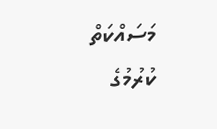މަސައްކަތް ކުރުމުގެ